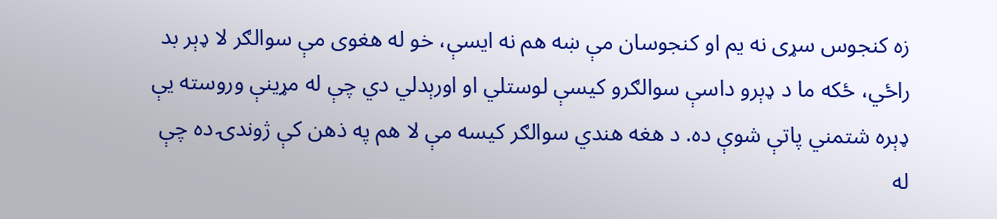زه کنجوس سړی نه یم او کنجوسان مې ښه هم نه ایسې، خو له هغوی مې سوالګر لا ډېر بد راځي، ځکه ما د ډېرو داسې سوالګرو کیسې لوستلي او اورېدلي دي چې له مړینې وروسته یې ډېره شتمني پاتې شوې ده. د هغه هندي سوالګر کیسه مې لا هم په ذهن کې ژوندۍ ده چې له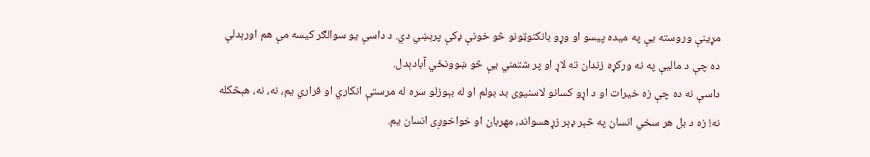مړینې وروسته یې په میده پیسو او وړو بانکنوټونو څو خونې ډکې پرېښي دي. د داسې یو سوالګر کیسه مې هم اورېدلې ده چې د مالیې په نه ورکړه زندان ته لاړ او پر شتمني یې څو ښوونځي آبادېدل.
داسې نه ده چې زه خیرات او د اړو کسانو لاسنیوی بد بولم او له بېوزلو سره له مرستې انکاري او فراري یم، نه، نه، هېڅکله نه! زه د بل هر سخي انسان په څېر ډېر زړهسواند، مهربان او خواخوږی انسان یم.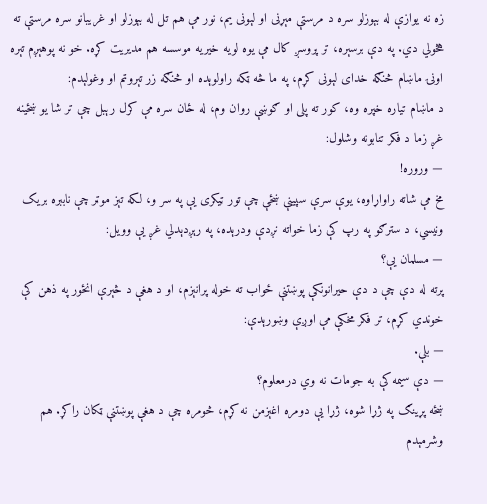زه نه یوازې له بېوزلو سره د مرستې مېړنی او لېونی یم، نور مې هم تل له بېوزلو او غریبانو سره مرستې ته هڅولي دي. په دې برسېره، تر پروسږ کال مې یوه لویه خیریه موسسه هم مدیریت کړه. خو نه پوهېږم تېره اونۍ ماښام څنګه خدای لېونی کړم، په ما څه ټکه راولوېده او څنګه زر تېروتم او وغولېدم:
د ماښام تیاره خپره وه، کور ته پلی او ګوښې روان وم، له ځان سره مې کرل رېبل چې تر شا یو ښځینه غږ زما د فکر تنابونه وشلول:
— وروره!
مخ مې شاته راواړاوه، یوې سرې سپینې ښځې چې تور ټیکری یې په سر و، لکه تېز موټر چې ناببره بریک ونیسي، د سترګو په رپ کې زما خواته نږدې ودرېده، په رېږدېدلي غږ یې وویل:
— مسلمان یې؟
پرته له دې چې د دې حیرانونکې پوښتنې ځواب ته خوله پرانېزم، او د هغې د څېرې انځور په ذهن کې خوندي کړم، تر فکر مخکې مې اوږې وښورېدې:
— بلې.
— دې سیمه کې به جومات نه وي درمعلوم؟
ښځه پړینګ په ژړا شوه، ژړا یې دومره اغېزمن نه کړم، څومره چې د هغې پوښتنې ټکان راکړ. هم وشرمېدم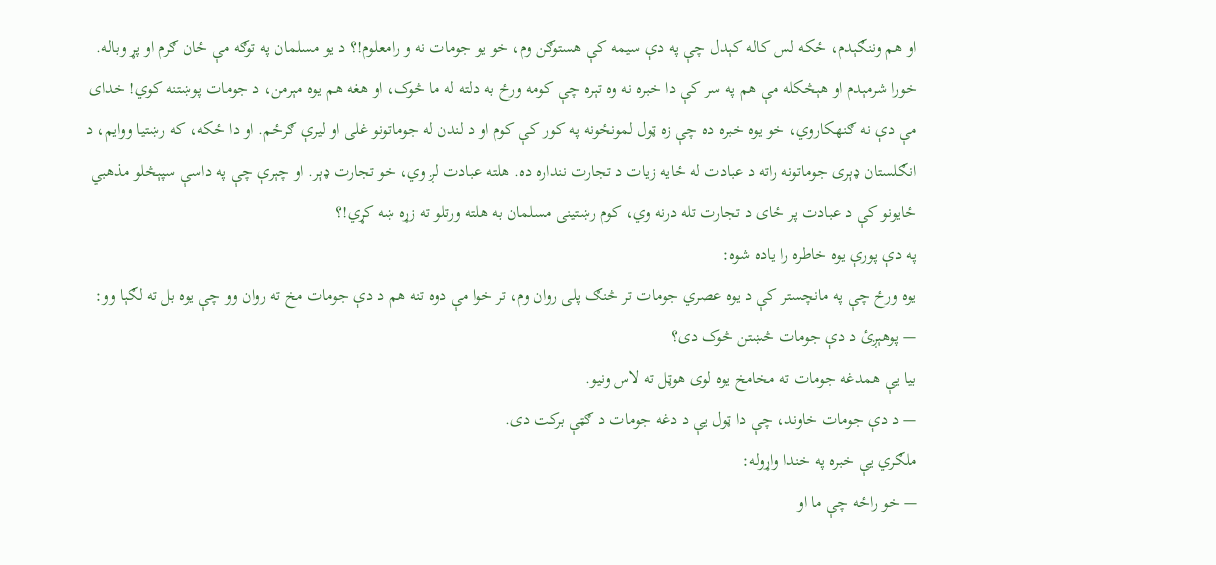او هم وننګېدم، ځکه لس کاله کېدل چې په دې سیمه کې هستوګن وم، خو یو جومات نه و رامعلوم!؟ د یو مسلمان په توګه مې ځان ګرم او پړ وباله.
خورا شرمېدم او هېڅکله مې هم په سر کې دا خبره نه وه تېره چې کومه ورځ به دلته له ما څوک، او هغه هم یوه مېرمن، د جومات پوښتنه کوي! خدای مې دې نه ګنهکاروي، خو یوه خبره ده چې زه ټول لمونځونه په کور کې کوم او د لندن له جوماتونو غلی او لیرې ګرځم. او دا ځکه، که رښتیا ووایم، د انګلستان ډېری جوماتونه راته د عبادت له ځایه زیات د تجارت ننداره ده. هلته عبادت لږ وي، خو تجارت ډېر. او چېرې چې په داسې سپېڅلو مذهبي ځایونو کې د عبادت پر ځای د تجارت تله درنه وي، کوم رښتینی مسلمان به هلته ورتلو ته زړه ښه کړي!؟
په دې پورې یوه خاطره را یاده شوه:
یوه ورځ چې په مانچستر کې د یوه عصري جومات تر څنګ پلی روان وم، تر خوا مې دوه تنه هم د دې جومات مخ ته روان وو چې یوه بل ته لګېا وو:
— پوهېږئ د دې جومات څښتن څوک دی؟
بیا یې همدغه جومات ته مخامخ یوه لوی هوټل ته لاس ونیو.
— د دې جومات خاوند، چې دا ټول یې د دغه جومات د ګټې برکت دی.
ملګري یې خبره په خندا واړوله:
— خو راځه چې ما او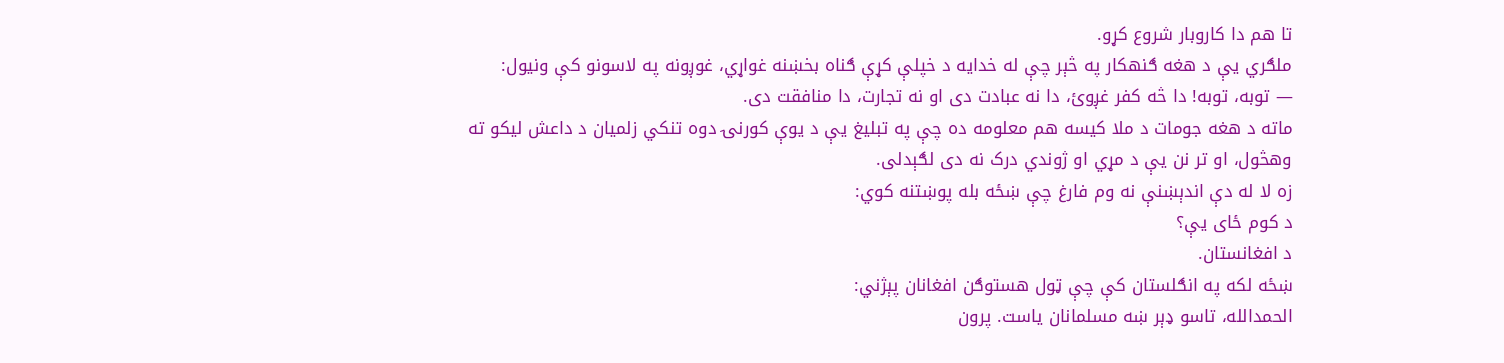تا هم دا کاروبار شروع کړو.
ملګري یې د هغه ګنهکار په څېر چې له خدایه د خپلې کړې ګناه بخښنه غواړي، غوږونه په لاسونو کې ونیول:
— توبه، توبه! دا څه کفر غږوئ، دا نه عبادت دی او نه تجارت، دا منافقت دی.
ماته د هغه جومات د ملا کیسه هم معلومه ده چې په تبلیغ یې د یوې کورنۍ دوه تنکي زلمیان د داعش لیکو ته وهڅول، او تر نن یې د مړي او ژوندي درک نه دی لګېدلی.
زه لا له دې اندېښنې نه وم فارغ چې ښځه بله پوښتنه کوي:
د کوم ځای یې؟
د افغانستان.
ښځه لکه په انګلستان کې چې ټول هستوګن افغانان پېژني:
الحمدالله، تاسو ډېر ښه مسلمانان یاست. پرون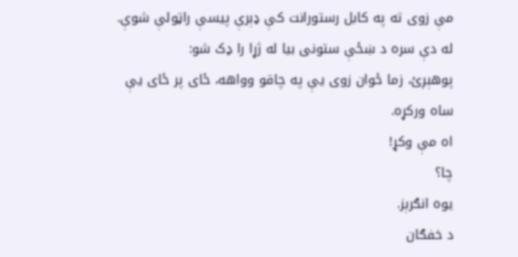مې زوی ته په کابل رستورانت کې ډېرې پیسې راټولې شوې.
له دې سره د ښځې ستونی بیا له ژړا را ډک شو:
پوهېږئ، زما ځوان زوی یې په چاقو وواهه، ځای پر ځای یې ساه ورکړه.
اه مې وکړ!
چا؟
یوه انګرېز.
د خفګان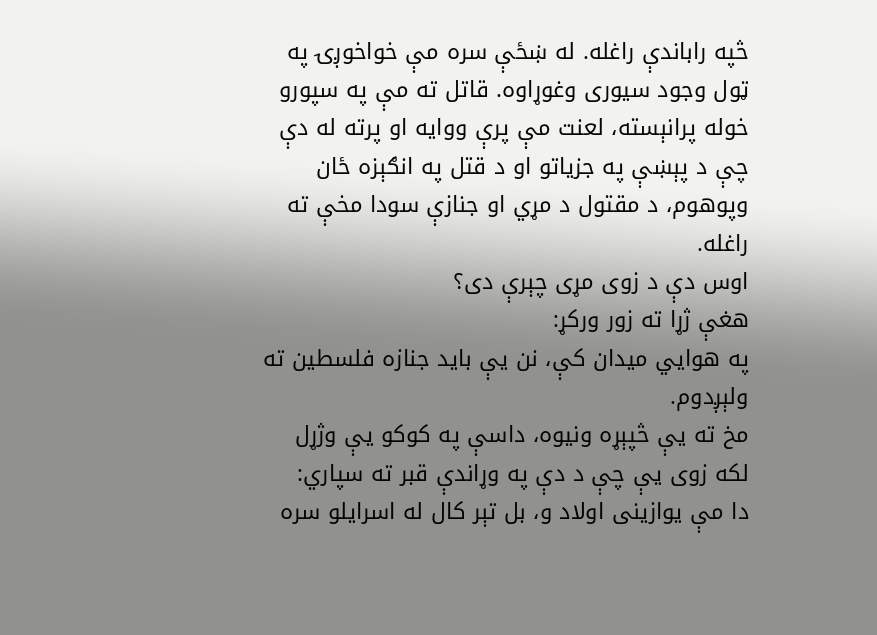څپه راباندې راغله. له ښځې سره مې خواخوږۍ په ټول وجود سیوری وغوړاوه. قاتل ته مې په سپورو خوله پرانېسته، لعنت مې پرې ووایه او پرته له دې چې د پېښې په جزیاتو او د قتل په انګېزه ځان وپوهوم، د مقتول د مړي او جنازې سودا مخې ته راغله.
اوس دې د زوی مړی چېرې دی؟
هغې ژړا ته زور ورکړ:
په هوايي میدان کې، نن یې باید جنازه فلسطین ته ولېږدوم.
مخ ته یې څپېړه ونیوه، داسې په کوکو یې وژړل لکه زوی یې چې د دې په وړاندې قبر ته سپاري:
دا مې یوازینی اولاد و، بل تېر کال له اسرایلو سره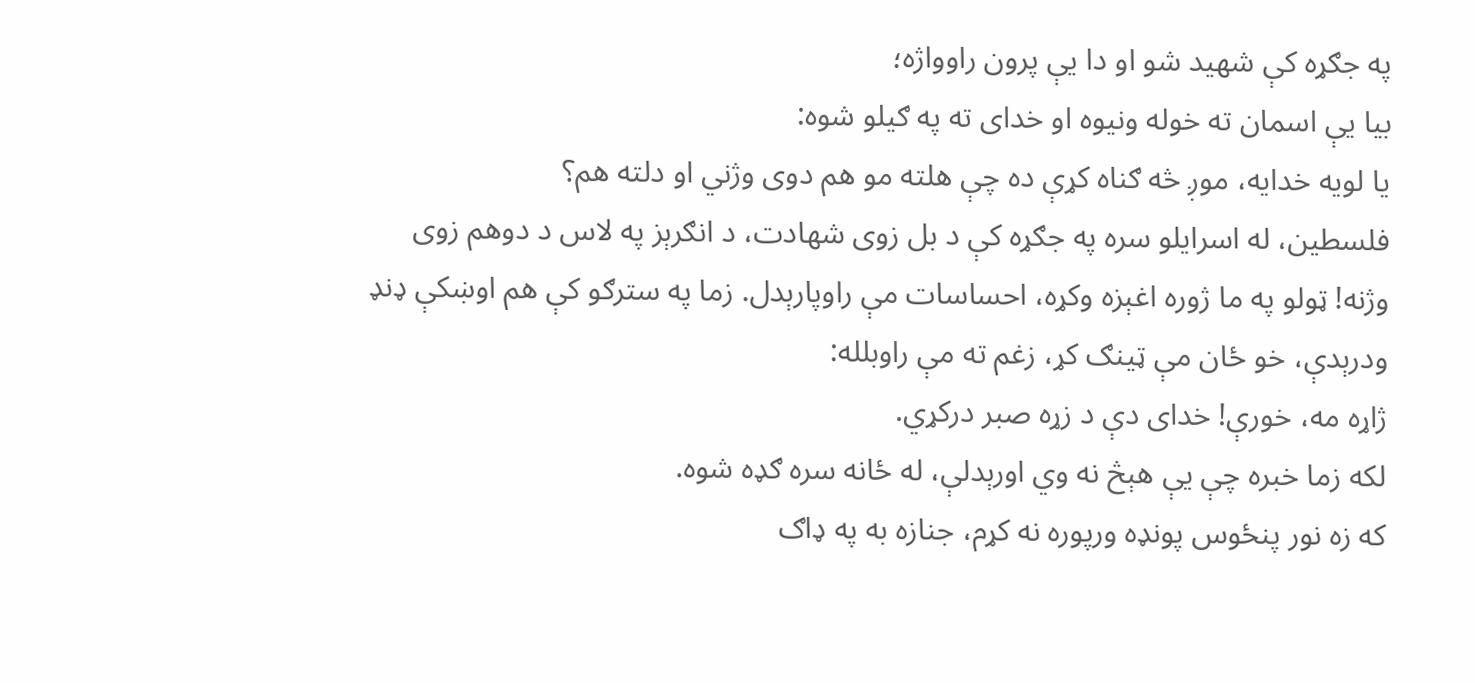په جګړه کې شهید شو او دا یې پرون راوواژه؛
بیا یې اسمان ته خوله ونیوه او خدای ته په ګیلو شوه:
یا لویه خدایه، موږ څه ګناه کړې ده چې هلته مو هم دوی وژني او دلته هم؟
فلسطین، له اسرایلو سره په جګړه کې د بل زوی شهادت، د انګرېز په لاس د دوهم زوی وژنه! ټولو په ما ژوره اغېزه وکړه، احساسات مې راوپارېدل. زما په سترګو کې هم اوښکې ډنډ ودرېدې، خو ځان مې ټینګ کړ، زغم ته مې راوبلله:
ژاړه مه، خورې! خدای دې د زړه صبر درکړي.
لکه زما خبره چې یې هېڅ نه وي اورېدلې، له ځانه سره ګډه شوه.
که زه نور پنځوس پونډه ورپوره نه کړم، جنازه به په ډاګ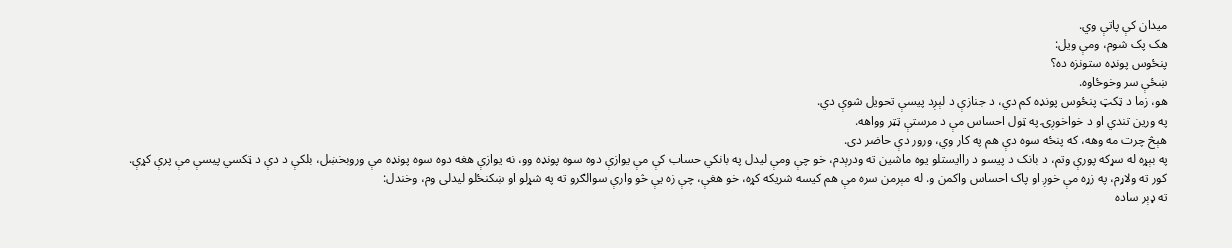میدان کې پاتې وي.
هک پک شوم، ومې ویل:
پنځوس پونډه ستونزه ده؟
ښځې سر وخوځاوه.
هو، زما د ټکټ پنځوس پونډه کم دي، د جنازې د لېږد پیسې تحویل شوې دي.
په ورین تندي او د خواخوږۍ په ټول احساس مې د مرستې ټټر وواهه.
هېڅ چرت مه وهه، که پنځه سوه دې هم په کار وي، ورور دې حاضر دی.
په بېړه له سړکه پورې وتم، د بانک د پیسو د راایستلو یوه ماشین ته ودرېدم، خو چې ومې لیدل په بانکي حساب کې مې یوازې دوه سوه پونډه وو، نه یوازې هغه دوه سوه پونډه مې وروبخښل، بلکې د دې د ټکسي پیسې مې پرې کړې.
کور ته ولاړم، په زړه مې خوږ او پاک احساس واکمن و. له مېرمن سره مې هم کیسه شریکه کړه، خو هغې، چې زه یې څو وارې سوالګرو ته په شړلو او ښکنځلو لیدلی وم، وخندل:
ته ډېر ساده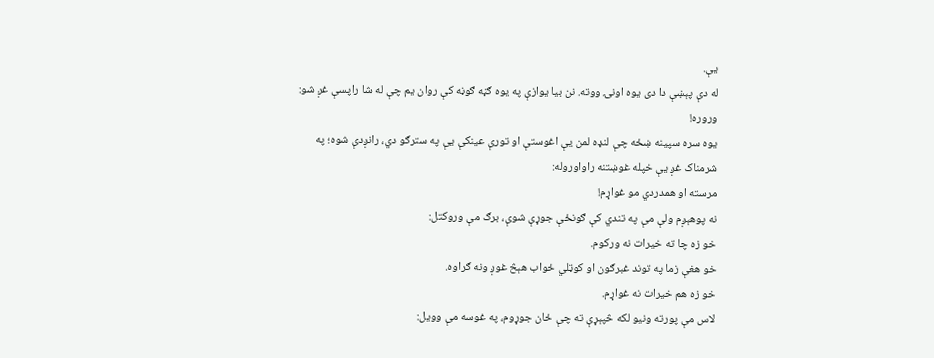یې.
له دې پېښې دا دی یوه اونۍ ووته. نن بیا یوازې په یوه ګڼه ګوڼه کې روان یم چې له شا راپسې غږ شو:
وروره!
یوه سره سپینه ښځه چې لنډه لمن یې اغوستې او تورې عینکې یې په سترګو دي، رانږدې شوه؛ په شرمناک غږ یې خپله غوښتنه راواوروله:
مرسته او همدردي مو غواړم!
نه پوهېږم ولې مې په تندي کې ګونځې جوړې شوې، برګ مې وروکتل:
خو زه چا ته خیرات نه ورکوم.
خو هغې زما په توند غبرګون او کوټلي ځواب هېڅ غوږ ونه ګراوه.
خو زه هم خیرات نه غواړم.
لاس مې پورته ونیو لکه څپېړې ته چې ځان جوړوم، په غوسه مې وویل: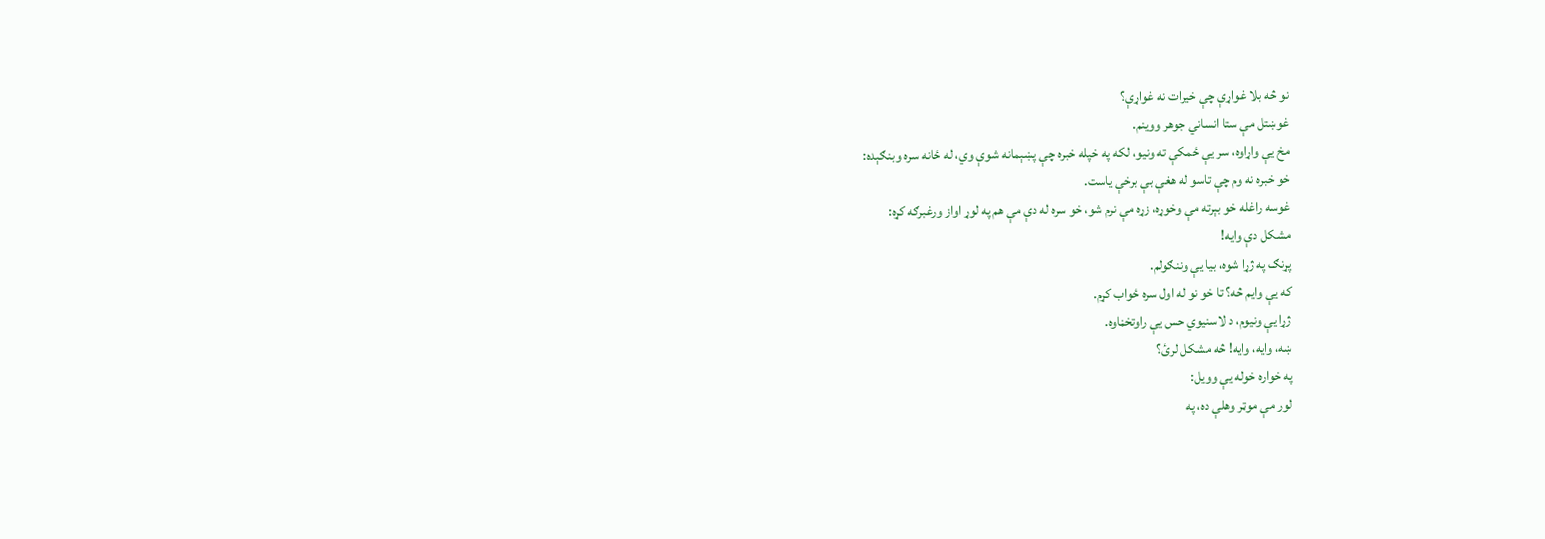نو څه بلا غواړې چې خیرات نه غواړې؟
غوښتل مې ستا انساني جوهر ووینم.
مخ یې واړاوه، سر یې ځمکې ته ونیو، لکه په خپله خبره چې پښېمانه شوې وي، له ځانه سره وبنګېده:
خو خبره نه وم چې تاسو له هغې بې برخې یاست.
غوسه راغله خو بېرته مې وخوړه، زړه مې نرم شو، خو سره له دې مې هم په لوړ اواز ورغبرګه کړه:
مشکل دې وایه!
پړنګ په ژړا شوه، بیا یې وننګولم.
که یې وایم څه؟ تا خو نو له اول سره ځواب کړم.
ژړا یې ونیوم، د لاسنیوي حس یې راوتخڼاوه.
ښه، وایه، وایه! څه مشکل لرئ؟
په خواره خوله یې وویل:
لور مې موټر وهلې ده، په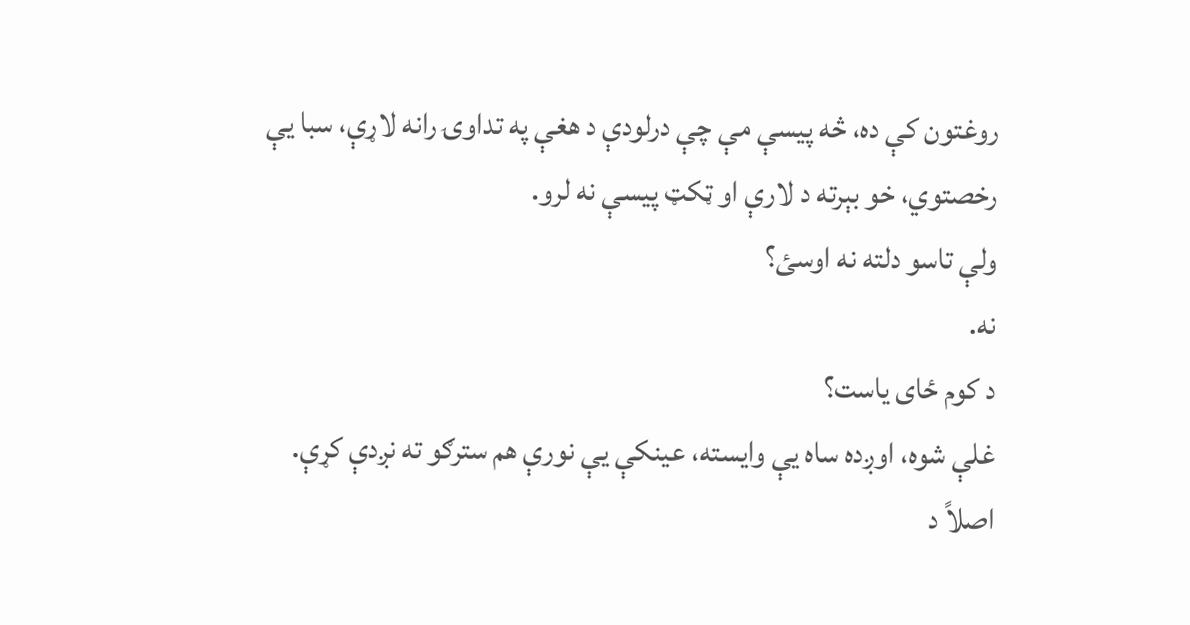روغتون کې ده، څه پیسې مې چې درلودې د هغې په تداوۍ رانه لاړې، سبا یې رخصتوي، خو بېرته د لارې او ټکټ پیسې نه لرو.
ولې تاسو دلته نه اوسئ؟
نه.
د کوم ځای یاست؟
غلې شوه، اوږده ساه یې وایسته، عینکې یې نورې هم سترګو ته نږدې کړې.
اصلاً د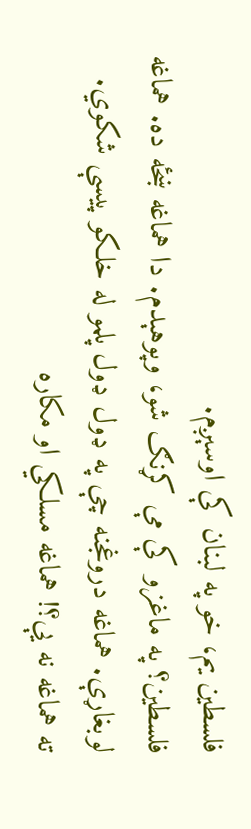فلسطین یم، خو په لبنان کې اوسېږم.
فلسطین؟ په ماغزو کې مې کړنګ شو، وپوهېدم. دا هماغه ښځه ده. هماغه لوبغاړې. هماغه دروغجنه چې په ډول ډول پلمو له خلکو پیسې شکوي.
ته هماغه نه یې؟! هماغه مسلکي او مکاره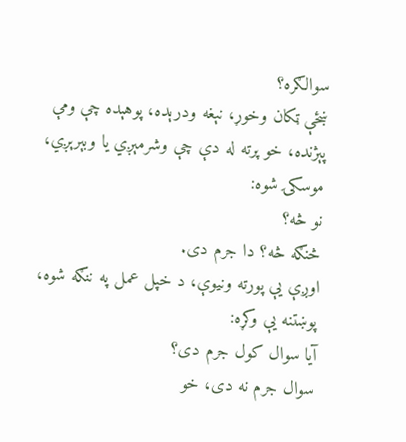سوالګره؟
ښځې ټکان وخوړ، نېغه ودرېده، پوهېده چې ومې پېژنده، خو پرته له دې چې وشرمېږي یا وبېرېږي، موسکۍ شوه:
نو څه؟
څنګه څه؟ دا جرم دی.
اوږې یې پورته ونیوې، د خپل عمل په ننګه شوه، پوښتنه یې وکړه:
آیا سوال کول جرم دی؟
سوال جرم نه دی، خو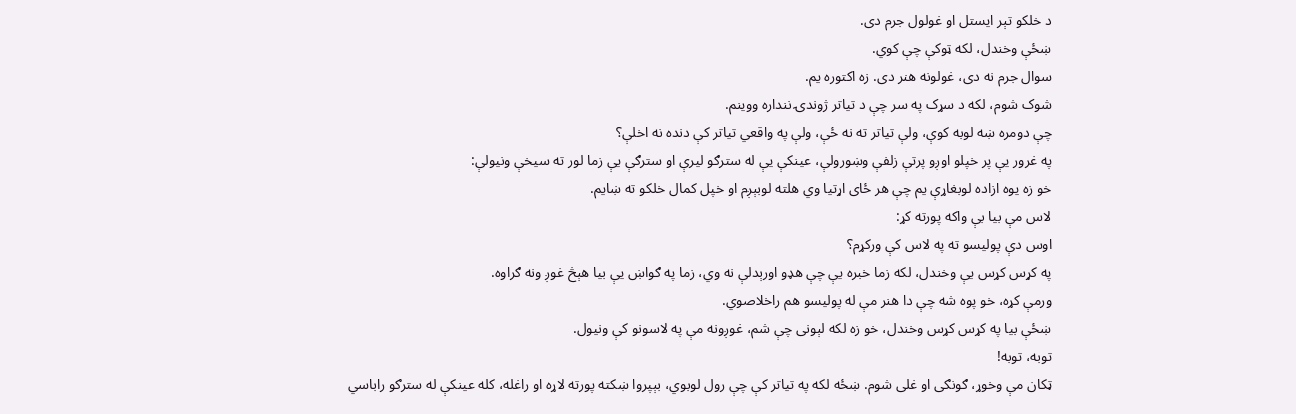د خلکو تېر ایستل او غولول جرم دی.
ښځې وخندل، لکه ټوکې چې کوي.
سوال جرم نه دی، غولونه هنر دی. زه اکتوره یم.
شوک شوم، لکه د سړک په سر چې د تیاتر ژوندۍ ننداره ووینم.
چې دومره ښه لوبه کوې، ولې تیاتر ته نه ځې، ولې په واقعي تیاتر کې دنده نه اخلې؟
په غرور یې پر خپلو اوږو پرتې زلفې وښورولې، عینکې یې له سترګو لیرې او سترګې یې زما لور ته سیخې ونیولې:
خو زه یوه ازاده لوبغاړې یم چې هر ځای اړتیا وي هلته لوبېږم او خپل کمال خلکو ته ښایم.
لاس مې بیا بې واکه پورته کړ:
اوس دې پولیسو ته په لاس کې ورکړم؟
په کړس کړس یې وخندل، لکه زما خبره یې چې هډو اورېدلې نه وي، زما په ګواښ یې بیا هېڅ غوږ ونه ګراوه.
ورمې کړه، خو پوه شه چې دا هنر مې له پولیسو هم راخلاصوي.
ښځې بیا په کړس کړس وخندل، خو زه لکه لېونی چې شم، غوږونه مې په لاسونو کې ونیول.
توبه، توبه!
ټکان مې وخوړ، ګونګی او غلی شوم. ښځه لکه په تیاتر کې چې رول لوبوي، بېپروا ښکته پورته لاړه او راغله، کله عینکې له سترګو راباسي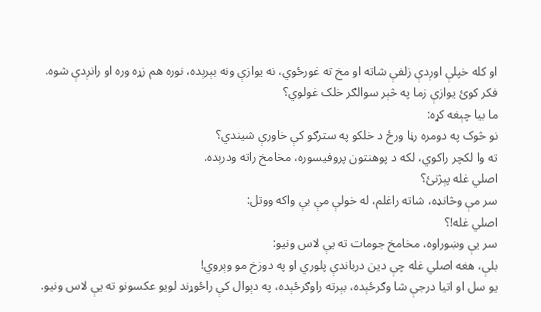او کله خپلې اوږدې زلفې شاته او مخ ته غورځوي، نه یوازې ونه بېرېده، نوره هم زړه وره او رانږدې شوه.
فکر کوئ یوازې زما په څېر سوالګر خلک غولوي؟
ما بیا چېغه کړه:
نو څوک په دومره رڼا ورځ د خلکو په سترګو کې خاورې شیندي؟
ته وا لکچر راکوي، لکه د پوهنتون پروفیسوره، مخامخ راته ودرېده.
اصلي غله پېژنئ؟
سر مې وڅانډه، شاته راغلم، له خولې مې بې واکه ووتل:
اصلي غله!؟
سر یې وښوراوه، مخامخ جومات ته یې لاس ونیو:
بلې، هغه اصلي غله چې دین درباندې پلوري او په دوزخ مو وېروي!
یو سل او اتیا درجې شا وګرځېده، بېرته راوګرځېده، په دېوال کې راځوړند لویو عکسونو ته یې لاس ونیو.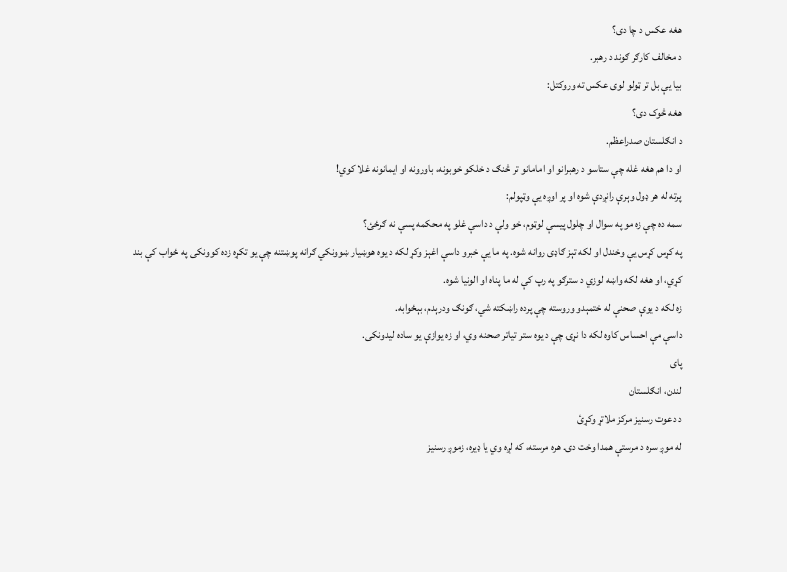هغه عکس د چا دی؟
د مخالف کارګر ګوند د رهبر.
بیا یې بل تر ټولو لوی عکس ته وروکتل:
هغه څوک دی؟
د انګلستان صدراعظم.
او دا هم هغه غله چې ستاسو د رهبرانو او امامانو تر څنګ د خلکو خوبونه، باورونه او ایمانونه غلا کوي!
پرته له هر ډول وېرې رانږدې شوه او پر اوږه یې وټپولم:
سمه ده چې زه مو په سوال او چلول پیسې لوټوم، خو ولې د داسې غلو په محکمه پسې نه ګرځئ؟
په کړس کړس یې وخندل او لکه تېز ګاډی روانه شوه. په ما یې خبرو داسې اغېز وکړ لکه د یوه هوښیار ښوونکي ګرانه پوښتنه چې یو تکړه زده کوونکی په ځواب کې بند کړي، او هغه لکه واښه لوزي د سترګو په رپ کې له ما پناه او الونیا شوه.
زه لکه د یوې صحنې له ختمېدو وروسته چې پرده راښکته شي، ګونګ ودرېدم، بېځوابه.
داسې مې احساس کاوه لکه دا نړۍ چې د یوه ستر تیاتر صحنه وي، او زه یوازې یو ساده لیدونکی.
پای
لندن، انګلستان
د دعوت رسنیز مرکز ملاتړ وکړئ
له موږ سره د مرستې همدا وخت دی. هره مرسته، که لږه وي یا ډیره، زموږ رسنیز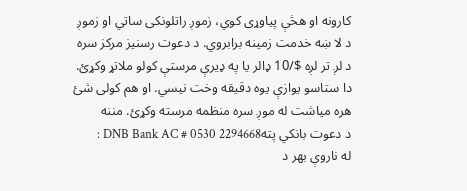کارونه او هڅې پیاوړی کوي، زموږ راتلونکی ساتي او زموږ د لا ښه خدمت زمینه برابروي. د دعوت رسنیز مرکز سره د لږ تر لږه $/10 ډالر یا په ډیرې مرستې کولو ملاتړ وکړئ. دا ستاسو یوازې یوه دقیقه وخت نیسي. او هم کولی شئ هره میاشت له موږ سره منظمه مرسته وکړئ. مننه
د دعوت بانکي پتهDNB Bank AC # 0530 2294668 :
له ناروې بهر د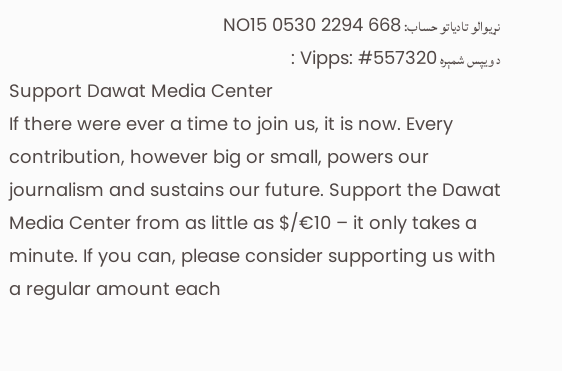نړیوالو تادیاتو حساب: NO15 0530 2294 668
د ویپس شمېره Vipps: #557320 :
Support Dawat Media Center
If there were ever a time to join us, it is now. Every contribution, however big or small, powers our journalism and sustains our future. Support the Dawat Media Center from as little as $/€10 – it only takes a minute. If you can, please consider supporting us with a regular amount each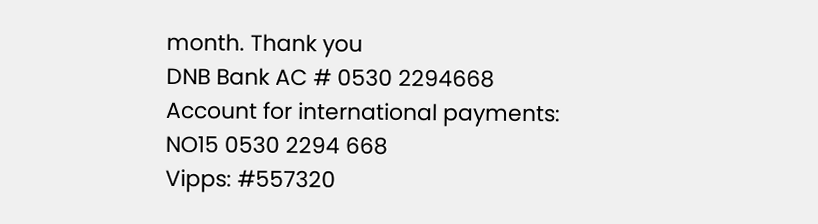month. Thank you
DNB Bank AC # 0530 2294668
Account for international payments: NO15 0530 2294 668
Vipps: #557320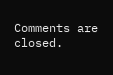Comments are closed.